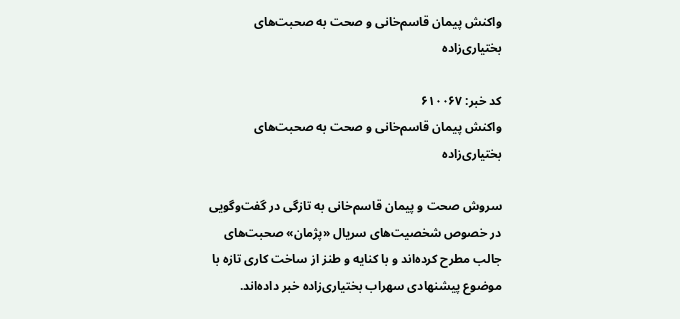واکنش پیمان قاسم‌خانی و صحت به صحبت‌های بختیاری‌زاده

کد خبر: ۶۱۰۰۶۷
واکنش پیمان قاسم‌خانی و صحت به صحبت‌های بختیاری‌زاده

سروش صحت و پیمان قاسم‌خانی به تازگی در گفت‌وگویی در خصوص شخصیت‌های سریال «پژمان» صحبت‌های جالب مطرح کرده‌اند و با کنایه و طنز از ساخت کاری تازه با موضوع پیشنهادی سهراب بختیاری‌زاده خبر داده‌اند.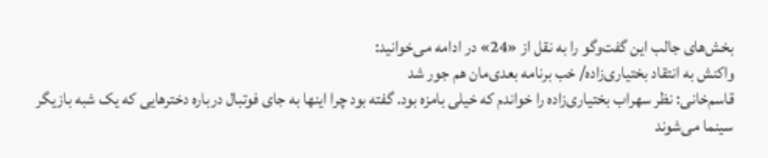بخش‌های جالب این گفت‌وگو را به نقل از «24» در ادامه می‌خوانید:
واکنش به انتقاد بختیاری‌زاده/ خب برنامه بعدی‌مان هم جور شد
قاسم‌خانی: نظر سهراب بختیاری‌زاده را خواندم که خیلی بامزه بود. گفته بود چرا اینها به جای فوتبال درباره دخترهایی که یک شبه بازیگر سینما می‌شوند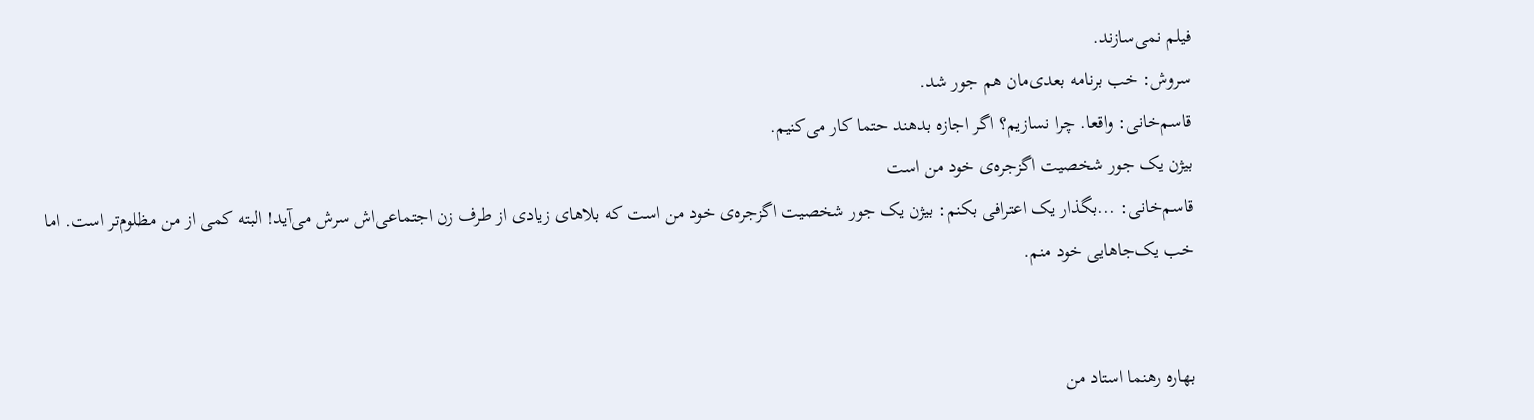فیلم نمی‌سازند.
سروش: خب برنامه بعدی‌مان هم جور شد.
قاسم‌خانی: واقعا. چرا نسازیم؟ اگر اجازه بدهند حتما کار می‌کنیم.
بیژن یک جور شخصیت اگزجره‌ی خود من است
قاسم‌خانی: ...بگذار یک اعترافی بکنم: بیژن یک جور شخصیت اگزجره‌ی خود من است که بلاهای زیادی از طرف زن اجتماعی‌اش سرش می‌آید! البته کمی از من مظلوم‌تر است. اما خب یک‌جاهایی خود منم.


بهاره رهنما استاد من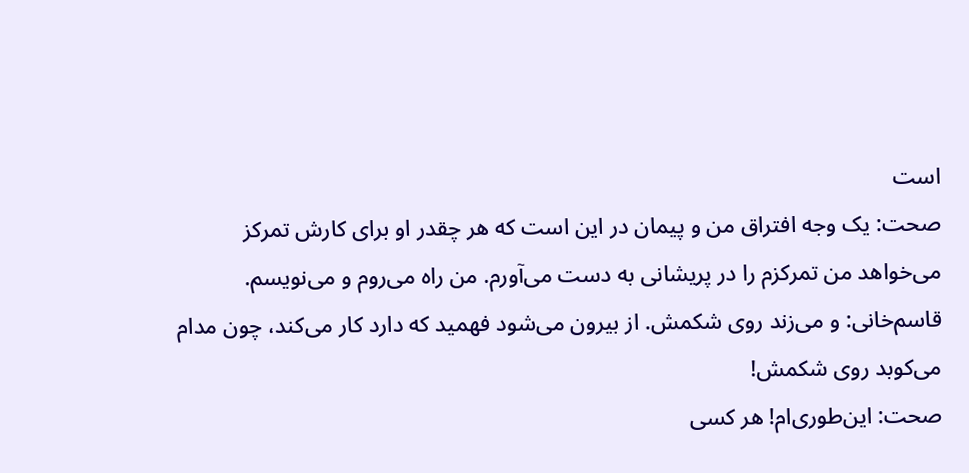است
صحت: یک وجه افتراق من و پیمان در این است که هر چقدر او برای کارش تمرکز می‌خواهد من تمرکزم را در پریشانی به دست می‌آورم. من راه می‌روم و می‌نویسم.
قاسم‌خانی: و می‌زند روی شکمش. از بیرون می‌شود فهمید که دارد کار می‌کند، چون مدام می‌کوبد روی شکمش!
صحت: این‌طوری‌ام! هر کسی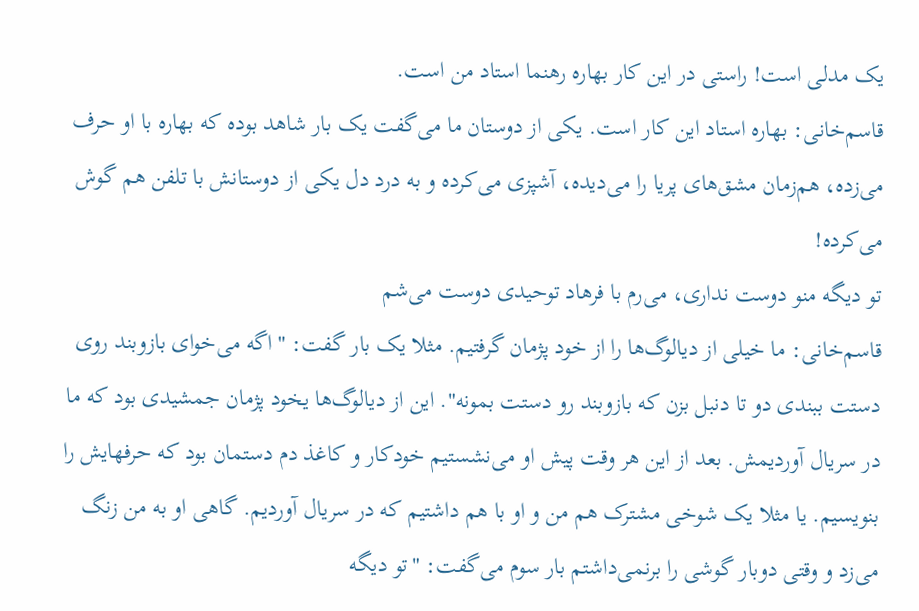یک مدلی است! راستی در این کار بهاره رهنما استاد من است.
قاسم‌خانی: بهاره استاد این کار است. یکی از دوستان ما می‌گفت یک بار شاهد بوده که بهاره با او حرف می‌زده، هم‌زمان مشق‌های پریا را می‌دیده، آشپزی می‌کرده و به درد دل یکی از دوستانش با تلفن هم گوش می‌کرده!
تو دیگه منو دوست نداری، می‌رم با فرهاد توحیدی دوست می‌شم
قاسم‌خانی: ما خیلی از دیالوگ‌ها را از خود پژمان گرفتیم. مثلا یک بار گفت: "اگه می‌خوای بازوبند روی دستت ببندی دو تا دنبل بزن که بازوبند رو دستت بمونه". این از دیالوگ‌ها یخود پژمان جمشیدی بود که ما در سریال آوردیمش. بعد از این هر وقت پیش او می‌نشستیم خودکار و کاغذ دم دستمان بود که حرفهایش را بنویسیم. یا مثلا یک شوخی مشترک هم من و او با هم داشتیم که در سریال آوردیم. گاهی او به من زنگ می‌زد و وقتی دوبار گوشی را برنمی‌داشتم بار سوم می‌گفت: "تو دیگه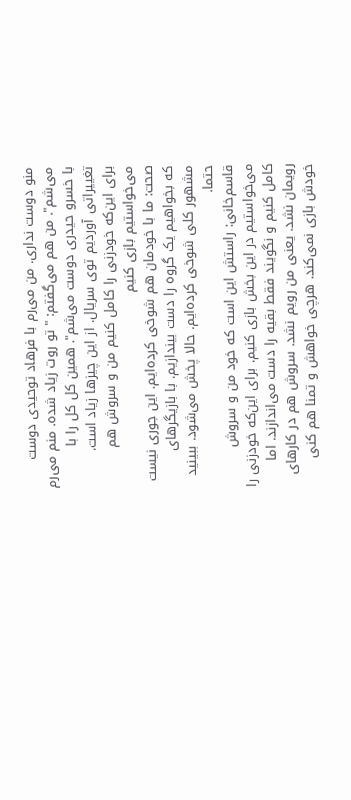منو دوست نداری. من می‌رم با فرهاد توحیدی دوست می‌شم". من هم می‌گفتم: " تو روت زیاد شده. منم می‌رم با خسرو حیدری دوست می‌شم". همین کل کل را با تغییراتی آوردیم توی سریال. از این چیزها زیاد است.
برای این‌که خودزنی را کامل کنیم من و سروش هم می‌خواستیم بازی کنیم
صحت: ما با خودمان هم شوخی کرده‌ایم. این جوری نیست که بخواهیم یک گروه را دست بیندازیم. با بازیگرهای مشهور کلی شوخی کرده‌ایم. حالا پخش می‌شود. ببینید حتما.
قاسم‌خانی: راستش این است که خود من و سروش می‌خواستیم در این بخش بازی کنیم. برای این‌که خودزنی را کامل کنیم و نگویند فقط بقیه را دست می‌اندازند. اما رویمان نشد. یعنی من رویم نشد. سروش هم در کارهای خودش بازی نمی‌کند. هرچی خواهش و تمنا هم کنی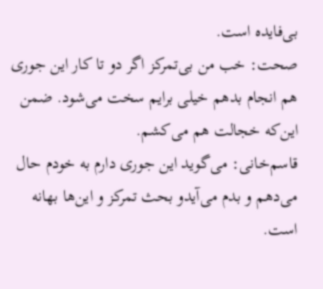بی‌فایده است.
صحت: خب من بی‌تمرکز اگر دو تا کار این جوری هم انجام بدهم خیلی برایم سخت می‌شود. ضمن این‌که خجالت هم می‌کشم.
قاسم‌خانی: می‌گوید این جوری دارم به خودم حال می‌دهم و بدم می‌آیدو بحث تمرکز و این‌ها بهانه است.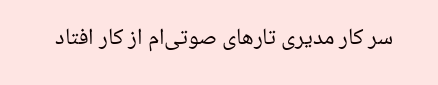سر کار مدیری تارهای صوتی‌ام از کار افتاد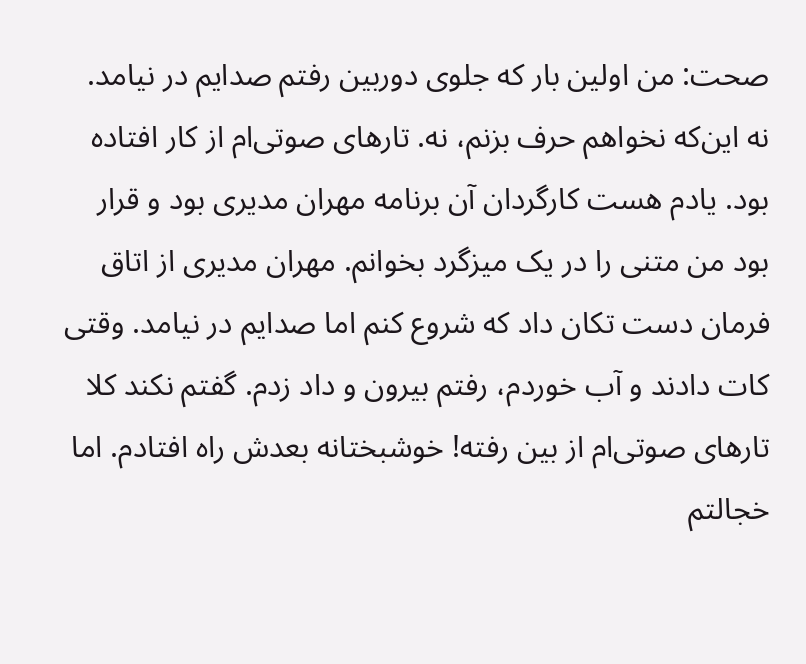صحت: من اولین بار که جلوی دوربین رفتم صدایم در نیامد. نه این‌که نخواهم حرف بزنم، نه. تارهای صوتی‌ام از کار افتاده بود. یادم هست کارگردان آن برنامه مهران مدیری بود و قرار بود من متنی را در یک میزگرد بخوانم. مهران مدیری از اتاق فرمان دست تکان داد که شروع کنم اما صدایم در نیامد. وقتی کات دادند و آب خوردم، رفتم بیرون و داد زدم. گفتم نکند کلا تارهای صوتی‌ام از بین رفته! خوشبختانه بعدش راه افتادم. اما خجالتم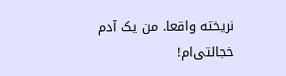نریخته واقعا. من یک آدم خجالتی‌ام!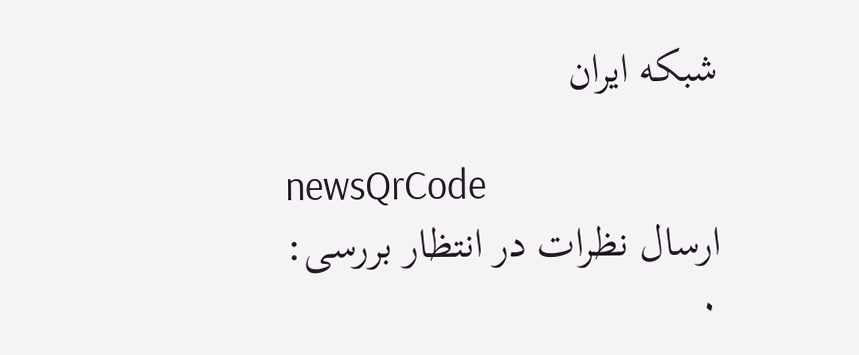شبکه ایران

newsQrCode
ارسال نظرات در انتظار بررسی: ۰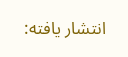انتشار یافته: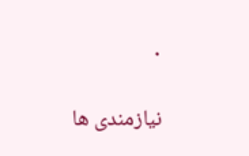۰

نیازمندی ها